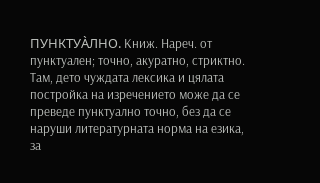ПУНКТУА̀ЛНО. Книж. Нареч. от пунктуален; точно, акуратно, стриктно. Там, дето чуждата лексика и цялата постройка на изречението може да се преведе пунктуално точно, без да се наруши литературната норма на езика, за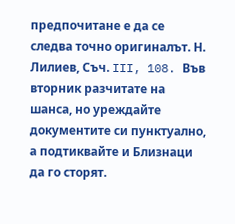предпочитане е да се следва точно оригиналът. Н. Лилиев, Съч. III, 108. Във вторник разчитате на шанса, но уреждайте документите си пунктуално, а подтиквайте и Близнаци да го сторят.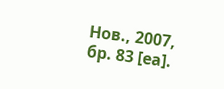Нов., 2007, бр. 83 [еа].